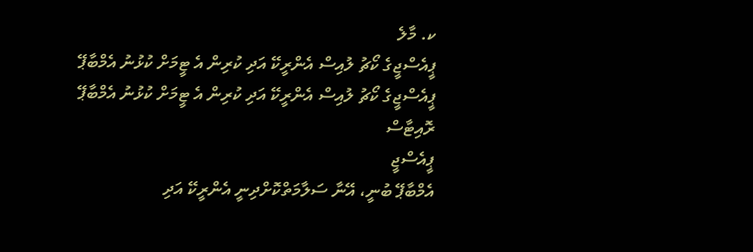ކ. މާލެ
ޕީއެސްޖީގެ ކޯޗު ލުއިސް އެންރީކޭ އަދި ކުރިން އެ ޓީމަށް ކުޅުނު އެމްބާޕޭ
ޕީއެސްޖީގެ ކޯޗު ލުއިސް އެންރީކޭ އަދި ކުރިން އެ ޓީމަށް ކުޅުނު އެމްބާޕޭ
ރޮއިޓާސް
ޕީއެސްޖީ
އެމްބާޕޭ ބުނީ، އޭނާ ސަލާމަތްކޮށްދިނީ އެންރީކޭ އަދި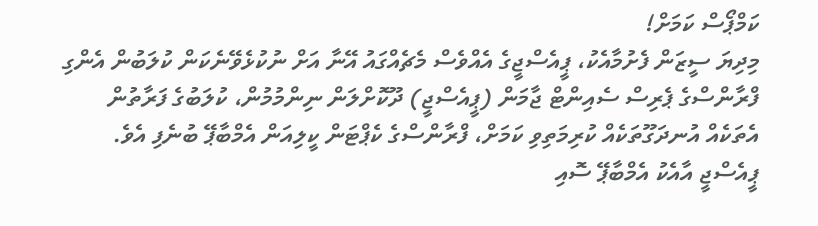ކަމްޕޯސް ކަމަށް!
މިދިޔަ ސީޒަން ފެށުމާއެކު، ޕީއެސްޖީގެ އެއްވެސް މެޗެއްގައު އޭނާ އަށް ނުކުޅެވޭނެކަން ކުލަބުން އެންގި
ފްރާންސްގެ ޕެރިސް ސެއިންޓް ޖާމަން (ޕީއެސްޖީ) ދޫކޮށްލަން ނިންމުމުން، ކުލަބުގެ ފަރާތުން އެތަކެއް އުނދަގޫތަކެއް ކުރިމަތިވި ކަމަށް، ފްރާންސްގެ ކެޕްޓަން ކީލިއަން އެމްބާޕޭ ބުނެފި އެވެ.
ޕީއެސްޖީ އާއެކު އެމްބާޕޭ ސޮއި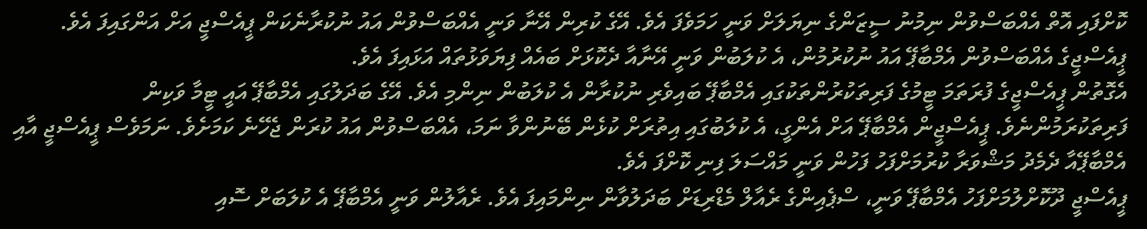ކޮށްފައި އޮތް އެއްބަސްވުން ނިމުނު ސީޒަންގެ ނިޔަލަށް ވަނީ ހަމަވެފަ އެވެ. އޭގެ ކުރިން އޭނާ ވަނީ އެއްބަސްވުން އައު ނުކުރާނެކަން ޕީއެސްޖީ އަށް އަންގައިފަ އެވެ. ޕީއެސްޖީގެ އެއްބަސްވުން އެމްބާޕޭ އައު ނުކުރުމުން، އެ ކުލަބުން ވަނީ އޭނާއާ ދެކޮޅަށް ބައެއް ފިޔަވަޅުތައް އަޅައިފަ އެވެ.
އެގޮތުން ޕީއެސްޖީގެ ފުރަތަމަ ޓީމުގެ ފަރިތަކުރުންތަކުގައި އެމްބާޕޭ ބައިވެރި ނުކުރާން އެ ކުލަބުން ނިންމި އެވެ. އޭގެ ބަދަލުގައި އެމްބާޕޭ އައީ ޓީމާ ވަކިން ފަރިތަކުރަމުންނެވެ. ޕީއެސްޖީން އެމްބާޕޭ އަށް އެންގީ، އެ ކުލަބުގައި އިތުރަށް ކުޅެން ބޭނުންވާ ނަމަ، އެއްބަސްވުން އައު ކުރަން ޖެހޭނެ ކަމަށެވެ. ނަމަވެސް ޕީއެސްޖީ އާއި އެމްބާޕޭއާ ދެމެދު މަޝްވަރާ ކުރުމަށްފަހު ފަހުން ވަނީ މައްސަލަ ފިނި ކޮށްފަ އެވެ.
ޕީއެސްޖީ ދޫކޮށްލުމަށްފަހު އެމްބާޕޭ ވަނީ، ސްޕެއިންގެ ރެއާލް މެޑްރިޑަށް ބަދަލުވާން ނިންމައިފަ އެވެ. ރެއާލުން ވަނީ އެމްބާޕޭ އެ ކުލަބަށް ސޮއި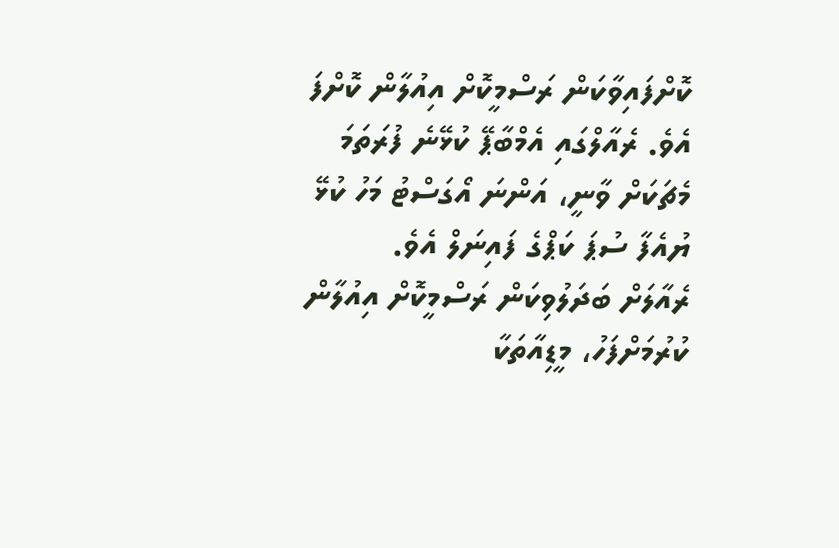ކޮށްފައިވާކަން ރަސްމީކޮށް އިއުލާން ކޮށްފަ އެވެ. ރެއާލްގައި އެމްބާޕޭ ކުޅޭނެ ފުރަތަމަ މެޗަކަށް ވާނީ، އަންނަ އޯގަސްޓު މަހު ކުޅޭ ޔުއެފާ ސުޕަ ކަޕްގެ ފައިނަލް އެވެ.
ރެއާލަށް ބަދަލުވިކަން ރަސްމީކޮށް އިއުލާން ކުރުމަށްފަހު، މީޑިއާތަކާ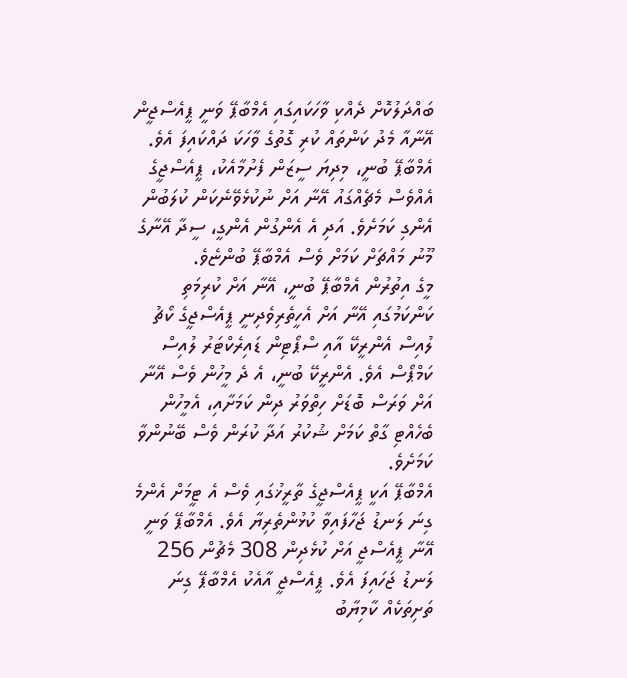ބައްދަލުކޮށް ދެއްކި ވާހަކައިގައި އެމްބާޕޭ ވަނީ ޕީއެސްޖީން އޭނާއާ މެދު ކަންތައް ކުރި ގޮތުގެ ވާހަކަ ދައްކައިފަ އެވެ. އެމްބާޕޭ ބުނީ، މިދިޔަ ސީޒަން ފެށުމާއެކު، ޕީއެސްޖީގެ އެއްވެސް މެޗެއްގައު އޭނާ އަށް ނުކުޅެވޭނެކަން ކުލަބުން އެންގި ކަމަށެވެ. އަދި އެ އެންގުން އެންގީ، ސީދާ އޭނާގެ މޫނު މައްޗަށް ކަމަށް ވެސް އެމްބާޕޭ ބުންޏެވެ.
މީގެ އިތުރުން އެމްބާޕޭ ބުނީ، އޭނާ އަށް ކުރިމަތި ކަންކަމުގައި އޭނާ އަށް އެހީތެރިވެދިނީ ޕީއެސްޖީގެ ކޯޗު ލުއިސް އެންރީކޭ އާއި ސްޕޯޓިން ޑައިރެކްޓަރު ލުއިސް ކަމްޕޯސް އެވެ. އެންރީކޭ ބުނީ، އެ ދެ މީހުން ވެސް އޭނާ އަށް ވަރަސް ބޮޑަށް ހިތްވަރު ދިން ކަމަށާއި، އެމީހުން ބެހެއްޓި ގާތް ކަމަށް ޝުކުރު އަދާ ކުރަން ވެސް ބޭނުންވާ ކަމަށެވެ.
އެމްބާޕޭ އަކީ ޕީއެސްޖީގެ ތާރީޚުގައި ވެސް އެ ޓީމަށް އެންމެ ގިނަ ލަނޑު ޖަހާފައިވާ ކުޅުންތެރިޔާ އެވެ. އެމްބާޕޭ ވަނީ އޭނާ ޕީއެސްޖީ އަށް ކުޅެދިން 308 މެޗުން 256 ލަނޑު ޖަހައިފަ އެވެ. ޕީއެސްޖީ އާއެކު އެމްބާޕޭ ގިނަ ތަށިތަކެއް ކާމިޔާބު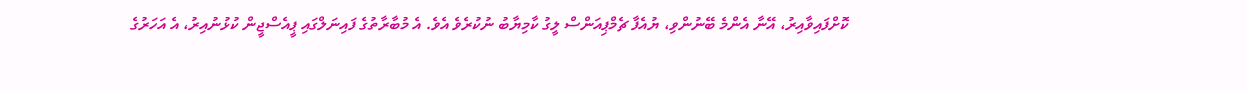ކޮށްފައިވާއިރު، އޭނާ އެންމެ ބޭނުންވި، ޔުއެފާ ޗެމްޕިއަންސް ލީގު ކާމިޔާބު ނުކުރެވެ އެވެ. އެ މުބާރާތުގެ ފައިނަލްގައި ޕީއެސްޖީން ކުޅުނުއިރު، އެ އަހަރުގެ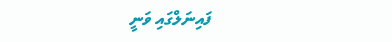ފައިނަލްގައި ވަނީ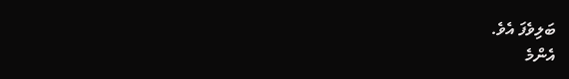ބަލިވެފަ އެވެ.
އެންމެ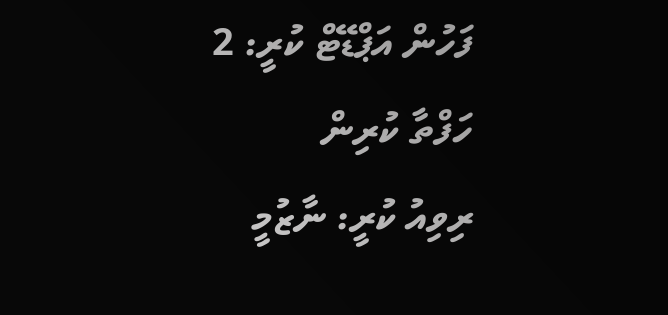ފަހުން އަޕްޑޭޓް ކުރީ: 2 ހަފްތާ ކުރިން
ރިވިއު ކުރީ: ނާޒުމީ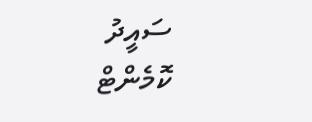ސައީދު
ކޮމެންޓް